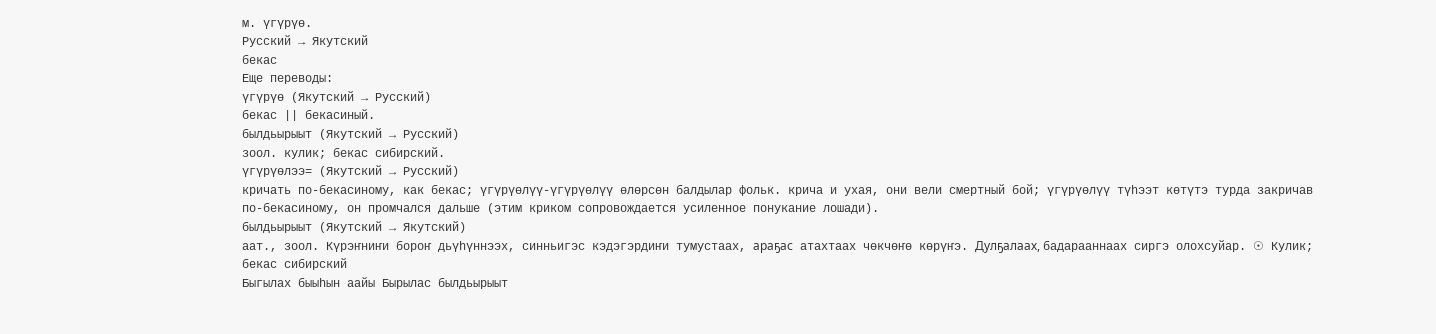м. үгүрүө.
Русский → Якутский
бекас
Еще переводы:
үгүрүө (Якутский → Русский)
бекас || бекасиный.
былдьырыыт (Якутский → Русский)
зоол. кулик; бекас сибирский.
үгүрүөлээ= (Якутский → Русский)
кричать по-бекасиному, как бекас; үгүрүөлүү-үгүрүөлүү өлөрсөн балдылар фольк. крича и ухая, они вели смертный бой; үгүрүөлүү түһээт көтүтэ турда закричав по-бекасиному, он промчался дальше (этим криком сопровождается усиленное понукание лошади).
былдьырыыт (Якутский → Якутский)
аат., зоол. Күрэҥниҥи бороҥ дьүһүннээх, синньигэс кэдэгэрдиҥи тумустаах, араҕас атахтаах чөкчөҥө көрүҥэ. Дулҕалаах, бадарааннаах сиргэ олохсуйар. ☉ Кулик; бекас сибирский
Быгылах быыһын аайы Бырылас былдьырыыт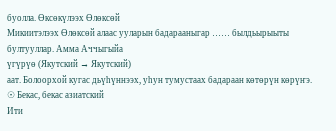буолла. Өксөкүлээх Өлөксөй
Микиитэлээх Өлөксөй алаас ууларын бадарааныгар …… былдьырыыты бултууллар. Амма Аччыгыйа
үгүрүө (Якутский → Якутский)
аат. Болоорхой кугас дьүһүннээх, уһун тумустаах бадараан көтөрүн көрүҥэ. ☉ Бекас, бекас азиатский
Ити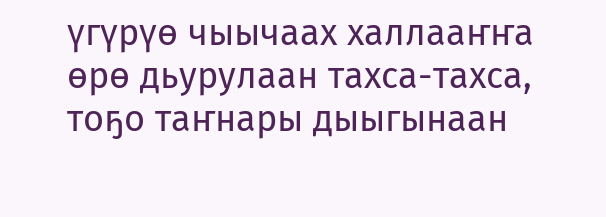үгүрүө чыычаах халлааҥҥа өрө дьурулаан тахса-тахса, тоҕо таҥнары дыыгынаан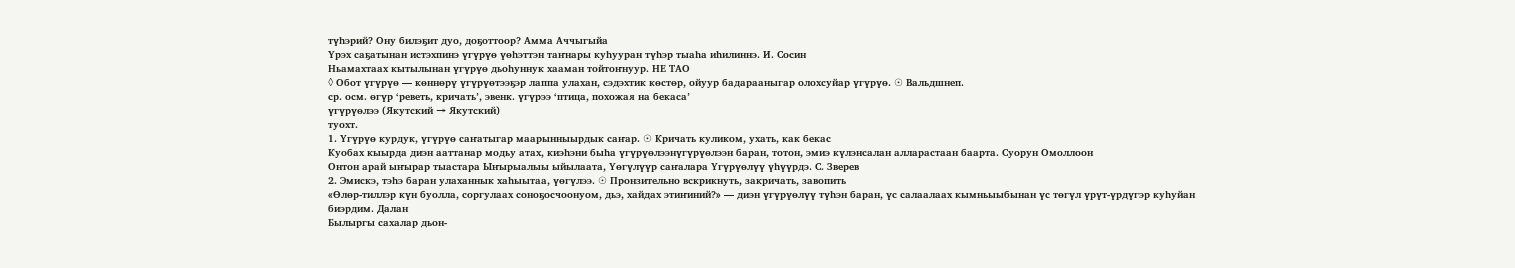түһэрий? Ону билэҕит дуо, доҕоттоор? Амма Аччыгыйа
Үрэх саҕатынан истэхпинэ үгүрүө үөһэттэн таҥнары куһууран түһэр тыаһа иһилиннэ. И. Сосин
Ньамахтаах кытылынан үгүрүө дьоһуннук хааман тойтоҥнуур. НЕ ТАО
◊ Обот үгүрүө — көннөрү үгүрүөтээҕэр лаппа улахан, сэдэхтик көстөр, ойуур бадарааныгар олохсуйар үгүрүө. ☉ Вальдшнеп.
ср. осм. өгүр ‘реветь, кричать’, эвенк. үгүрээ ‘птица, похожая на бекаса’
үгүрүөлээ (Якутский → Якутский)
туохт.
1. Үгүрүө курдук, үгүрүө саҥатыгар маарынныырдык саҥар. ☉ Кричать куликом, ухать, как бекас
Куобах кыырда диэн ааттанар модьу атах, киэһэни быһа үгүрүөлээнүгүрүөлээн баран, тотон, эмиэ күлэнсалан алларастаан баарта. Суорун Омоллоон
Онтон арай ыҥырар тыастара Ыҥырыалыы ыйылаата, Үөгүлүүр саҥалара Үгүрүөлүү үһүүрдэ. С. Зверев
2. Эмискэ, тэһэ баран улаханнык хаһыытаа, үөгүлээ. ☉ Пронзительно вскрикнуть, закричать, завопить
«Өлөр-тиллэр күн буолла, соргулаах соноҕосчоонуом, дьэ, хайдах этиҥиний?» — диэн үгүрүөлүү түһэн баран, үс салаалаах кымньыыбынан үс төгүл үрүт-үрдүгэр куһуйан биэрдим. Далан
Былыргы сахалар дьон-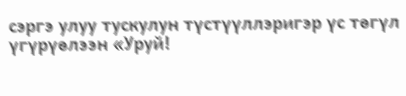сэргэ улуу тускулун түстүүллэригэр үс төгүл үгүрүөлээн «Уруй!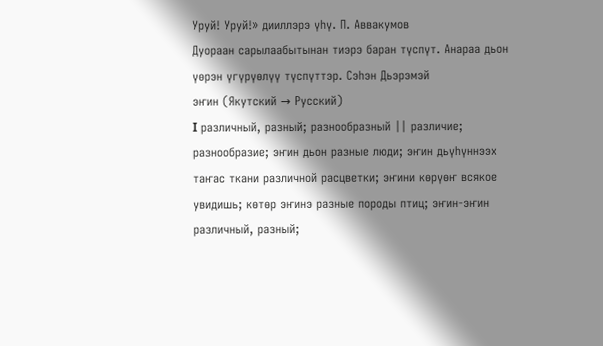Уруй! Уруй!» дииллэрэ үһү. П. Аввакумов
Дуораан сарылаабытынан тиэрэ баран түспүт. Анараа дьон үөрэн үгүрүөлүү түспүттэр. Сэһэн Дьэрэмэй
эҥин (Якутский → Русский)
I различный, разный; разнообразный || различие; разнообразие; эҥин дьон разные люди; эҥин дьүһүннээх таҥас ткани различной расцветки; эҥини көрүөҥ всякое увидишь; көтөр эҥинэ разные породы птиц; эҥин-эҥин различный, разный;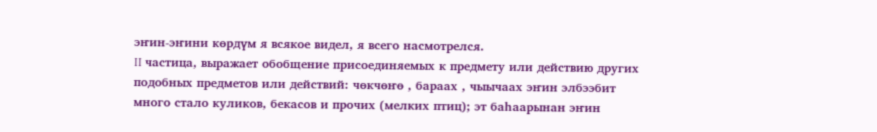эҥин-эҥини көрдүм я всякое видел, я всего насмотрелся.
II частица, выражает обобщение присоединяемых к предмету или действию других подобных предметов или действий: чөкчөҥө , бараах , чыычаах эҥин элбээбит много стало куликов, бекасов и прочих (мелких птиц); эт баһаарынан эҥин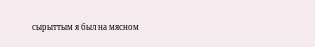сырыттым я был на мясном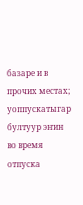базаре и в прочих местах; уоппускатыгар бултуур эҥин во время отпуска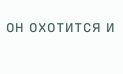он охотится и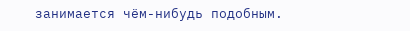занимается чём-нибудь подобным.